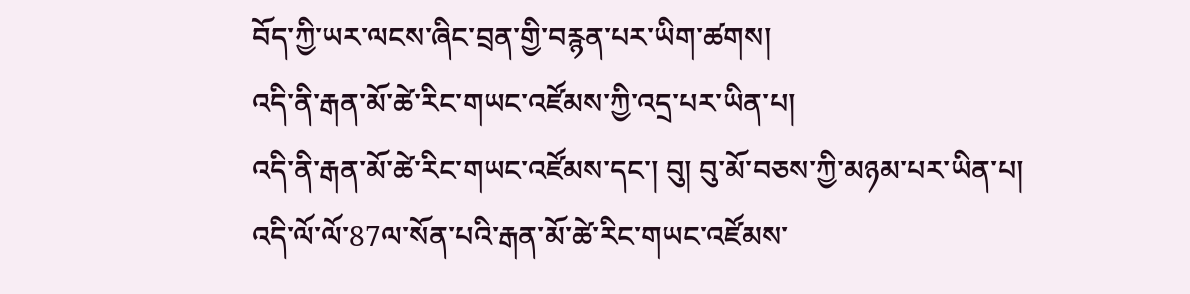བོད་ཀྱི་ཡར་ལངས་ཞིང་བྲན་གྱི་བརྙན་པར་ཡིག་ཚགས།
འདི་ནི་རྒན་མོ་ཚེ་རིང་གཡང་འཛོམས་ཀྱི་འདྲ་པར་ཡིན་པ།
འདི་ནི་རྒན་མོ་ཚེ་རིང་གཡང་འཛོམས་དང་། བུ། བུ་མོ་བཅས་ཀྱི་མཉམ་པར་ཡིན་པ།
འདི་ལོ་ལོ་87ལ་སོན་པའི་རྒན་མོ་ཚེ་རིང་གཡང་འཛོམས་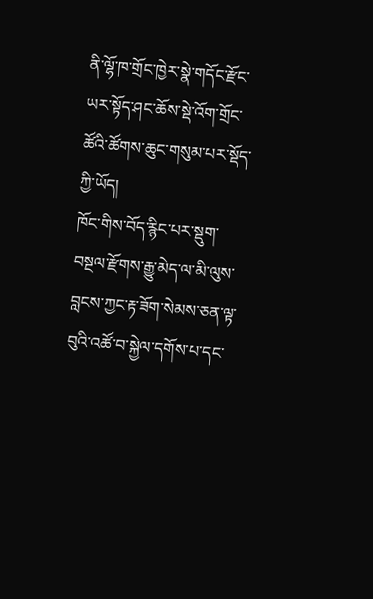ནི་ལྷོ་ཁ་གྲོང་ཁྱེར་སྣེ་གདོང་རྫོང་ཡར་སྟོད་ཤང་ཆོས་སྡེ་འོག་གྲོང་ཚོའི་ཚོགས་ཆུང་གསུམ་པར་སྡོད་ཀྱི་ཡོད།
ཁོང་གིས་བོད་རྙིང་པར་སྡུག་བསྔལ་རྫོགས་རྒྱུ་མེད་ལ་མི་ལུས་བླངས་ཀྱང་རྟ་ཟོག་སེམས་ཅན་ལྟ་བུའི་འཚོ་བ་སྐྱེལ་དགོས་པ་དང་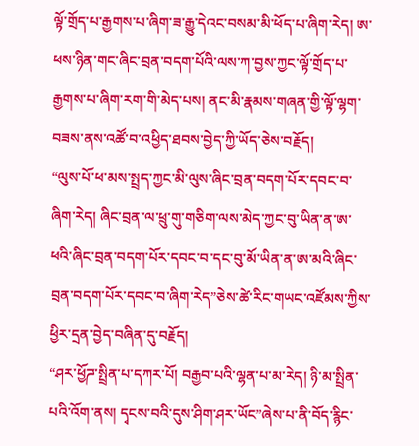ལྟོ་གྲོད་པ་རྒྱགས་པ་ཞིག་ཟ་རྒྱུ་དེའང་བསམ་མི་ཕོད་པ་ཞིག་རེད། ཨ་ཕས་ཉིན་གང་ཞིང་བྲན་བདག་པོའི་ལས་ཀ་བྱས་ཀྱང་ལྟོ་གྲོད་པ་རྒྱགས་པ་ཞིག་རག་གི་མེད་པས། ནང་མི་རྣམས་གཞན་གྱི་ལྟོ་ལྷག་བཟས་ནས་འཚོ་བ་འཕྱིད་ཐབས་བྱེད་ཀྱི་ཡོད་ཅེས་བརྗོད།
“ལུས་པོ་ཕ་མས་སྤྲད་ཀྱང་མི་ལུས་ཞིང་བྲན་བདག་པོར་དབང་བ་ཞིག་རེད། ཞིང་བྲན་ལ་ཕྲུ་གུ་གཅིག་ལས་མེད་ཀྱང་བུ་ཡིན་ན་ཨ་ཕའི་ཞིང་བྲན་བདག་པོར་དབང་བ་དང་བུ་མོ་ཡིན་ན་ཨ་མའི་ཞིང་བྲན་བདག་པོར་དབང་བ་ཞིག་རེད”ཅེས་ཚེ་རིང་གཡང་འཛོམས་ཀྱིས་ཕྱིར་དྲན་བྱེད་བཞིན་དུ་བརྗོད།
“ཤར་ཕྱོཌ་སྤྲིན་པ་དཀར་པོ། བརྒྱབ་པའི་ལྷན་པ་མ་རེད། ཉི་མ་སྤྲིན་པའི་འོག་ནས། དྭངས་བའི་དུས་ཤིག་ཤར་ཡོང”ཞེས་པ་ནི་བོད་རྙིང་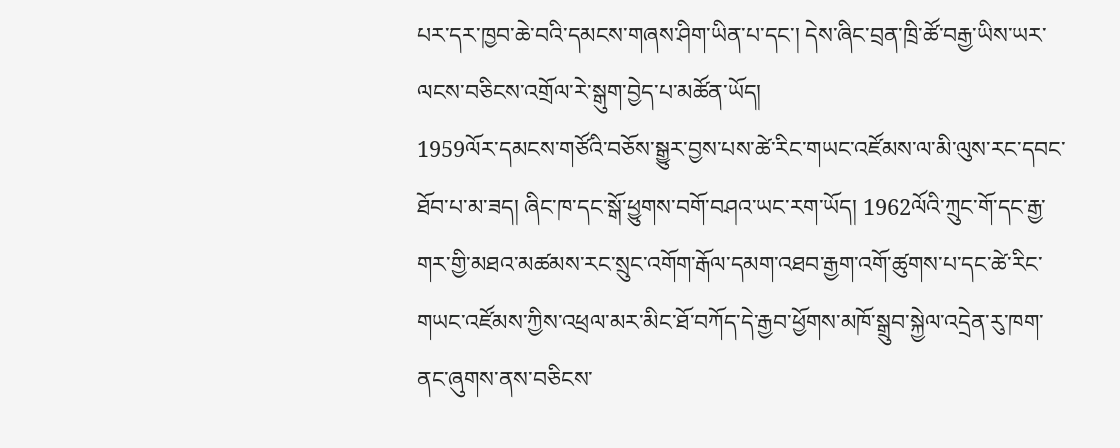པར་དར་ཁྱབ་ཆེ་བའི་དམངས་གཞས་ཤིག་ཡིན་པ་དང་། དེས་ཞིང་བྲན་ཁྲི་ཚོ་བརྒྱ་ཡིས་ཡར་ལངས་བཅིངས་འགྲོལ་རེ་སྒུག་བྱེད་པ་མཚོན་ཡོད།
1959ལོར་དམངས་གཙོའི་བཅོས་སྒྱུར་བྱས་པས་ཚེ་རིང་གཡང་འཛོམས་ལ་མི་ལུས་རང་དབང་ཐོབ་པ་མ་ཟད། ཞིང་ཁ་དང་སྒོ་ཕྱུགས་བགོ་བཤའ་ཡང་རག་ཡོད། 1962ལོའི་ཀྲུང་གོ་དང་རྒྱ་གར་གྱི་མཐའ་མཚམས་རང་སྲུང་འགོག་རྒོལ་དམག་འཐབ་རྒྱག་འགོ་ཚུགས་པ་དང་ཚེ་རིང་གཡང་འཛོམས་ཀྱིས་འཕྲལ་མར་མིང་ཐོ་བཀོད་དེ་རྒྱབ་ཕྱོགས་མཁོ་སྒྲུབ་སྐྱེལ་འདྲེན་རུ་ཁག་ནང་ཞུགས་ནས་བཅིངས་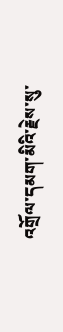འགྲོལ་དམག་མིའི་རྗེས་སུ་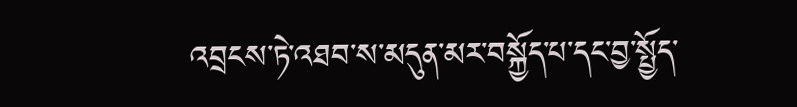འབྲངས་ཏེ་འཐབ་ས་མདུན་མར་བསྐྱོད་པ་དང་བྱ་སྤྱོད་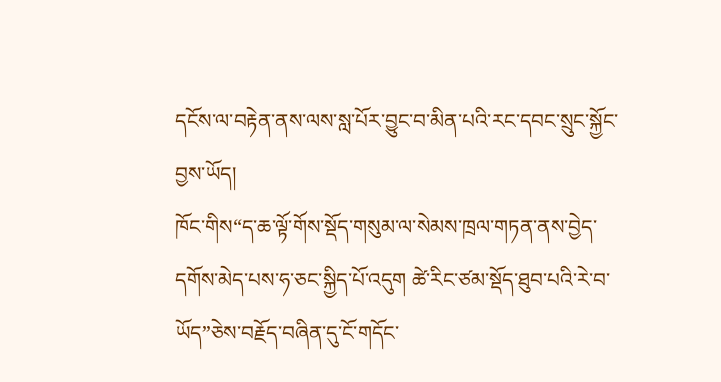དངོས་ལ་བརྟེན་ནས་ལས་སླ་པོར་བྱུང་བ་མིན་པའི་རང་དབང་སྲུང་སྐྱོང་བྱས་ཡོད།
ཁོང་གིས“ད་ཆ་ལྟོ་གོས་སྡོད་གསུམ་ལ་སེམས་ཁྲལ་གཏན་ནས་བྱེད་དགོས་མེད་པས་ཧ་ཅང་སྐྱིད་པོ་འདུག ཚེ་རིང་ཙམ་སྡོད་ཐུབ་པའི་རེ་བ་ཡོད”ཅེས་བརྗོད་བཞིན་དུ་ངོ་གདོང་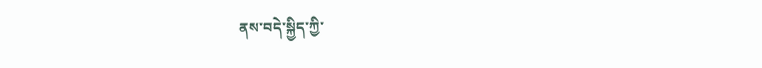ནས་བདེ་སྐྱིད་ཀྱི་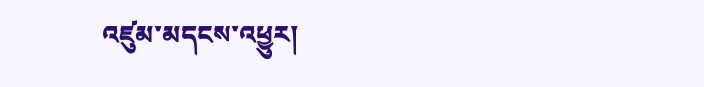འཛུམ་མདངས་འཕྱུར།